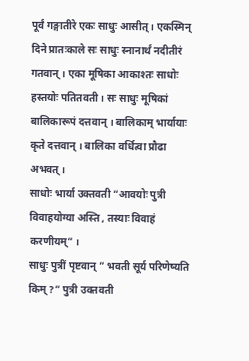पूर्वं गङ्गातीरे एकः साधुः आसीत् । एकस्मिन् दिने प्रातःकाले सः साधुः स्नानार्थं नदीतीरं गतवान् । एका मूषिका आकाश्तः साधोः हस्तयोः पतितवती । सः साधुः मूषिकां बालिकारूपं दत्तवान् । बालिकाम् भार्यायाः कृते दत्तवान् । बालिका वर्धित्वा प्रौढा अभवत् ।
साधोः भार्या उक्तवती “आवयोः पुत्री विवाहयोग्या अस्ति , तस्याः विवाहं करणीयम्” ।
साधुः पुत्रीं पृष्टवान् ” भवती सूर्य परिणेष्यति किम् ?” पुत्री उक्तवती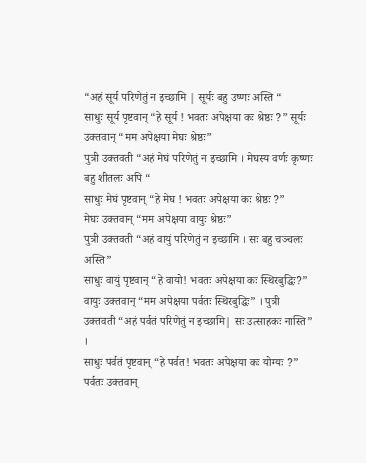“अहं सूर्य परिणेतुं न इच्छामि | सूर्यः बहु उष्णः अस्ति “
साधुः सूर्य पृष्टवान् “हे सूर्य ! भवतः अपेक्षया कः श्रेष्ठः ?” सूर्यः उक्तवान् “मम अपेक्षया मेघः श्रेष्ठः”
पुत्री उक्तवती “अहं मेघं परिणेतुं न इच्छामि । मेघस्य वर्णः कृष्णः बहु शीतलः अपि “
साधुः मेघं पृष्टवान् “हे मेघ ! भवतः अपेक्षया कः श्रेष्ठः ?”
मेघः उक्तवान् “मम अपेक्षया वायुः श्रेष्ठः”
पुत्री उक्तवती “अहं वायुं परिणेतुं न इच्छामि । सः बहु चञ्चलः अस्ति”
साधुः वायुं पृष्टवान् “हे वायो! भवतः अपेक्षया कः स्थिरबुद्धिः?” वायुः उक्तवान् “मम अपेक्षया पर्वतः स्थिरबुद्धिः” । पुत्री उक्तवती “अहं पर्वतं परिणेतुं न इच्छामि| सः उत्साहकः नास्ति” ।
साधुः पर्वतं पृष्टवान् “हे पर्वत! भवतः अपेक्षया कः योग्यः ?”
पर्वतः उक्तवान्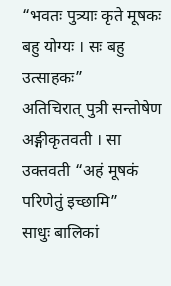“भवतः पुत्र्याः कृते मूषकः बहु योग्यः । सः बहु उत्साहकः”
अतिचिरात् पुत्री सन्तोषेण अङ्गीकृतवती । सा उक्तवती “अहं मूषकं परिणेतुं इच्छामि”
साधुः बालिकां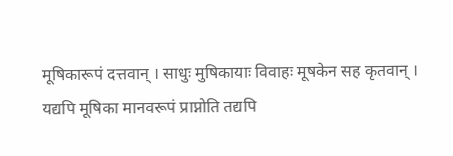मूषिकारूपं दत्तवान् । साधुः मुषिकायाः विवाहः मूषकेन सह कृतवान् ।
यद्यपि मूषिका मानवरूपं प्राप्नोति तद्यपि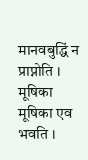मानवबुद्धिं न प्राप्नोति । मूषिका मूषिका एव भवति ।